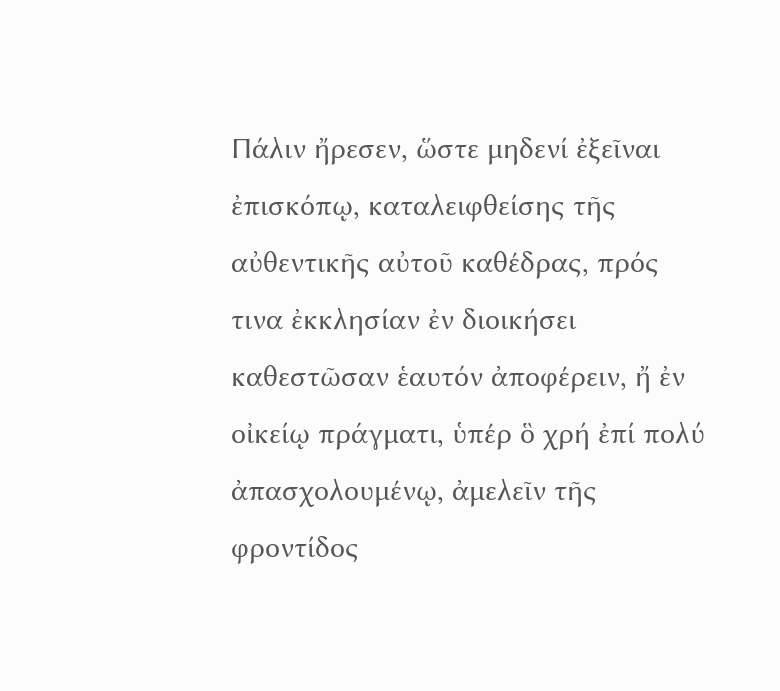Πάλιν ἤρεσεν, ὥστε μηδενί ἐξεῖναι ἐπισκόπῳ, καταλειφθείσης τῆς αὐθεντικῆς αὐτοῦ καθέδρας, πρός τινα ἐκκλησίαν ἐν διοικήσει καθεστῶσαν ἑαυτόν ἀποφέρειν, ἤ ἐν οἰκείῳ πράγματι, ὑπέρ ὃ χρή ἐπί πολύ ἀπασχολουμένῳ, ἀμελεῖν τῆς φροντίδος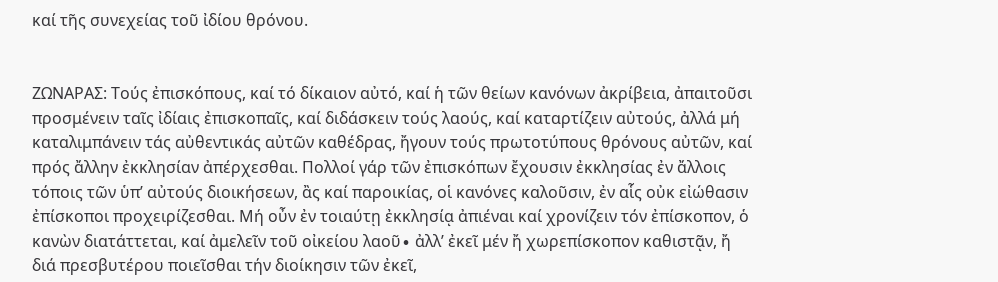καί τῆς συνεχείας τοῦ ἰδίου θρόνου.


ΖΩΝΑΡΑΣ: Τούς ἐπισκόπους, καί τό δίκαιον αὐτό, καί ἡ τῶν θείων κανόνων ἀκρίβεια, ἀπαιτοῦσι προσμένειν ταῖς ἰδίαις ἐπισκοπαῖς, καί διδάσκειν τούς λαούς, καί καταρτίζειν αὐτούς, ἀλλά μή καταλιμπάνειν τάς αὐθεντικάς αὐτῶν καθέδρας, ἤγουν τούς πρωτοτύπους θρόνους αὐτῶν, καί πρός ἄλλην ἐκκλησίαν ἀπέρχεσθαι. Πολλοί γάρ τῶν ἐπισκόπων ἔχουσιν ἐκκλησίας ἐν ἄλλοις τόποις τῶν ὑπ’ αὐτούς διοικήσεων, ἂς καί παροικίας, οἱ κανόνες καλοῦσιν, ἐν αἷς οὐκ εἰώθασιν ἐπίσκοποι προχειρίζεσθαι. Μή οὖν ἐν τοιαύτῃ ἐκκλησίᾳ ἀπιέναι καί χρονίζειν τόν ἐπίσκοπον, ὁ κανὼν διατάττεται, καί ἀμελεῖν τοῦ οἰκείου λαοῦ∙ ἀλλ’ ἐκεῖ μέν ἤ χωρεπίσκοπον καθιστᾷν, ἤ διά πρεσβυτέρου ποιεῖσθαι τήν διοίκησιν τῶν ἐκεῖ,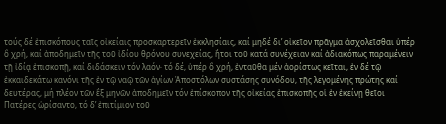τούς δέ ἐπισκόπους ταῖς οἰκείαις προσκαρτερεῖν ἐκκλησίαις, καί μηδέ δι’ οἰκεῖον πρᾶγμα ἀσχολεῖσθαι ὑπέρ ὃ χρή, καί ἀποδημεῖν τῆς τοῦ ἰδίου θρόνου συνεχείας, ἤτοι τοῦ κατά συνέχειαν καί ἀδιακόπως παραμένειν τῇ ἰδίᾳ ἐπισκοπῇ, καί διδάσκειν τόν λαόν∙ τό δέ, ὑπέρ ὃ χρή, ἐνταῦθα μέν ἀορίστως κεῖται, ἐν δέ τῷ ἐκκαιδεκάτω κανόνι τῆς ἐν τῷ ναῷ τῶν ἁγίων Ἀποστόλων συστάσης συνόδου, τῆς λεγομένης πρώτης καί δευτέρας, μή πλέον τῶν ἓξ μηνῶν ἀποδημεῖν τόν ἐπίσκοπον τῆς οἰκείας ἐπισκοπῆς οἱ ἐν ἐκείνῃ θεῖοι Πατέρες ὡρίσαντο, τό δ’ ἐπιτίμιον τοῦ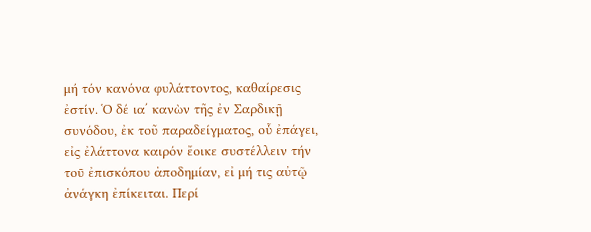μή τόν κανόνα φυλάττοντος, καθαίρεσις ἐστίν. Ὁ δέ ια΄ κανὼν τῆς ἐν Σαρδικῇ συνόδου, ἐκ τοῦ παραδείγματος, οὗ ἐπάγει, εἰς ἐλάττονα καιρόν ἔοικε συστέλλειν τήν τοῡ ἐπισκόπου ἀποδημίαν, εἰ μή τις αὐτῷ ἀνάγκη ἐπίκειται. Περί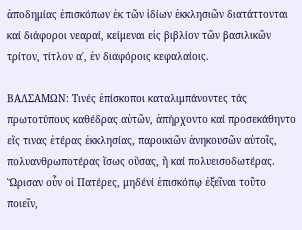ἀποδημίας ἐπισκόπων ἐκ τῶν ἰδίων ἐκκλησιῶν διατάττονται καί διάφοροι νεαραί, κείμεναι εἰς βιβλίον τῶν βασιλικῶν τρίτον, τίτλον α΄, ἐν διαφόροις κεφαλαίοις.

ΒΑΛΣΑΜΩΝ: Τινές ἐπίσκοποι καταλιμπάνοντες τάς πρωτοτύπους καθέδρας αὐτῶν, ἀπήρχοντο καί προσεκάθηντο εἴς τινας ἑτέρας ἐκκλησίας, παροικιῶν ἀνηκουσῶν αὐτοῖς, πολυανθρωποτέρας ἴσως οὔσας, ἤ καί πολυεισοδωτέρας. Ὥρισαν οὖν οἱ Πατέρες, μηδένί ἐπισκόπῳ ἐξεῖναι τοῦτο ποιεῖν,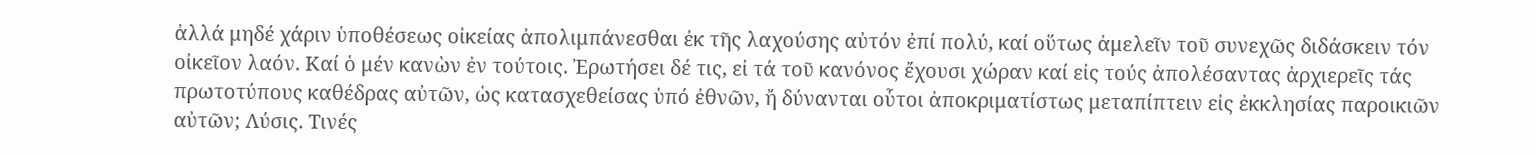ἀλλά μηδέ χάριν ὑποθέσεως οἰκείας ἀπολιμπάνεσθαι ἐκ τῆς λαχούσης αὐτόν ἐπί πολύ, καί οὕτως ἀμελεῖν τοῦ συνεχῶς διδάσκειν τόν οἰκεῖον λαόν. Καί ὁ μέν κανὼν ἐν τούτοις. Ἐρωτήσει δέ τις, εἰ τά τοῦ κανόνος ἔχουσι χώραν καί εἰς τούς ἀπολέσαντας ἀρχιερεῖς τάς πρωτοτύπους καθέδρας αὐτῶν, ὡς κατασχεθείσας ὑπό ἐθνῶν, ἤ δύνανται οὗτοι ἀποκριματίστως μεταπίπτειν εἰς ἐκκλησίας παροικιῶν αὐτῶν; Λύσις. Τινές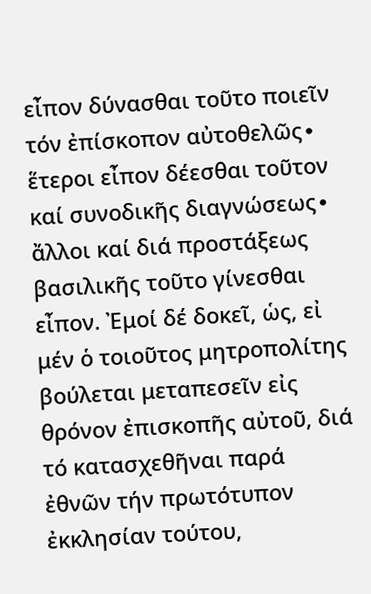εἶπον δύνασθαι τοῦτο ποιεῖν τόν ἐπίσκοπον αὐτοθελῶς∙ ἕτεροι εἶπον δέεσθαι τοῦτον καί συνοδικῆς διαγνώσεως∙ ἄλλοι καί διά προστάξεως βασιλικῆς τοῦτο γίνεσθαι εἶπον. Ἐμοί δέ δοκεῖ, ὡς, εἰ μέν ὁ τοιοῦτος μητροπολίτης βούλεται μεταπεσεῖν εἰς θρόνον ἐπισκοπῆς αὐτοῦ, διά τό κατασχεθῆναι παρά ἐθνῶν τήν πρωτότυπον ἐκκλησίαν τούτου,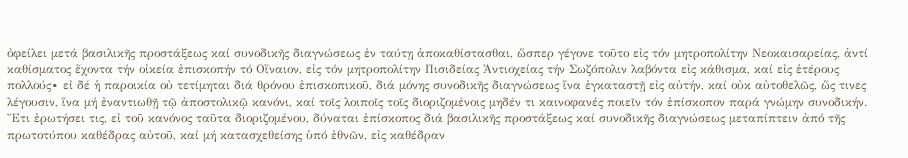ὀφείλει μετά βασιλικῆς προστάξεως καί συνοδικῆς διαγνώσεως ἐν ταύτῃ ἀποκαθίστασθαι, ὥσπερ γέγονε τοῦτο εἰς τόν μητροπολίτην Νεοκαισαρείας, ἀντί καθίσματος ἔχοντα τήν οἰκεία ἐπισκοπήν τό Οἴναιον, εἰς τόν μητροπολίτην Πισιδείας Ἀντιοχείας τήν Σωζόπολιν λαβόντα εἰς κάθισμα, καί εἰς ἑτέρους πολλούς∙ εἰ δέ ἡ παροικία οὐ τετίμηται διά θρόνου ἐπισκοπικοῦ, διά μόνης συνοδικῆς διαγνώσεως ἵνα ἐγκαταστῇ εἰς αὐτήν, καί οὐκ αὐτοθελῶς, ὥς τινες λέγουσιν, ἵνα μή ἐναντιωθῇ τῷ ἀποστολικῷ κανόνι, καί τοῖς λοιποῖς τοῖς διοριζομένοις μηδέν τι καινοφανές ποιεῖν τόν ἐπίσκοπον παρά γνώμην συνοδικήν. Ἔτι ἐρωτήσει τις, εἰ τοῦ κανόνος ταῦτα διοριζομένου, δύναται ἐπίσκοπος διά βασιλικῆς προστάξεως καί συνοδικῆς διαγνώσεως μεταπίπτειν ἀπό τῆς πρωτοτύπου καθέδρας αὐτοῦ, καί μή κατασχεθείσης ὑπό ἐθνῶν, εἰς καθέδραν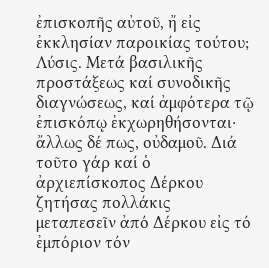ἐπισκοπῆς αὐτοῦ, ἤ εἰς ἐκκλησίαν παροικίας τούτου; Λύσις. Μετά βασιλικῆς προστάξεως καί συνοδικῆς διαγνώσεως, καί ἀμφότερα τῷ ἐπισκόπῳ ἐκχωρηθήσονται∙ ἄλλως δέ πως, οὐδαμοῦ. Διά τοῦτο γάρ καί ὁ ἀρχιεπίσκοπος Δέρκου ζητήσας πολλάκις μεταπεσεῖν ἀπό Δέρκου εἰς τό ἐμπόριον τόν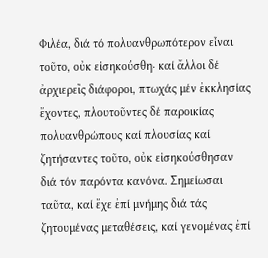Φιλέα, διά τό πολυανθρωπότερον εἶναι τοῦτο, οὐκ εἱσηκούσθη∙ καί ἄλλοι δέ ἀρχιερεῖς διάφοροι, πτωχάς μέν ἐκκλησίας ἔχοντες, πλουτοῦντες δέ παροικίας πολυανθρώπους καί πλουσίας καί ζητήσαντες τοῦτο, οὐκ εἰσηκούσθησαν διά τόν παρόντα κανόνα. Σημείωσαι ταῦτα, καί ἔχε ἐπί μνήμης διά τάς ζητουμένας μεταθέσεις, καί γενομένας ἐπί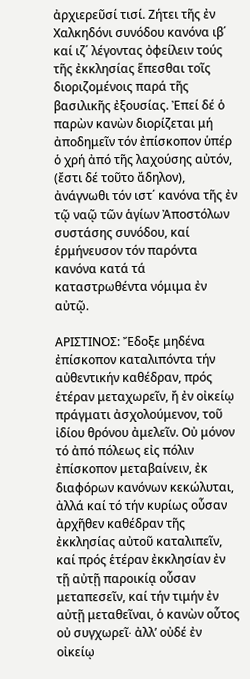ἀρχιερεῦσί τισί. Ζήτει τῆς ἐν Χαλκηδόνι συνόδου κανόνα ιβ΄ καί ιζ΄ λέγοντας ὀφείλειν τούς τῆς ἐκκλησίας ἕπεσθαι τοῖς διοριζομένοις παρά τῆς βασιλικῆς ἐξουσίας. Ἐπεί δέ ὁ παρὼν κανὼν διορίζεται μή ἀποδημεῖν τόν ἐπίσκοπον ὑπέρ ὁ χρή ἀπό τῆς λαχούσης αὐτόν, (ἔστι δέ τοῦτο ἄδηλον), ἀνάγνωθι τόν ιστ΄ κανόνα τῆς ἐν τῷ ναῷ τῶν ἁγίων Ἀποστόλων συστάσης συνόδου, καί ἑρμήνευσον τόν παρόντα κανόνα κατά τά καταστρωθέντα νόμιμα ἐν αὐτῷ.

ΑΡΙΣΤΙΝΟΣ: Ἔδοξε μηδένα ἐπίσκοπον καταλιπόντα τήν αὐθεντικήν καθέδραν, πρός ἑτέραν μεταχωρεῖν, ἤ ἐν οἰκείῳ πράγματι ἀσχολούμενον, τοῦ ἰδίου θρόνου ἀμελεῖν. Οὐ μόνον τό ἀπό πόλεως εἰς πόλιν ἐπίσκοπον μεταβαίνειν, ἐκ διαφόρων κανόνων κεκώλυται, ἀλλά καί τό τήν κυρίως οὖσαν ἀρχῆθεν καθέδραν τῆς ἐκκλησίας αὐτοῦ καταλιπεῖν, καί πρός ἑτέραν ἐκκλησίαν ἐν τῇ αὐτῇ παροικίᾳ οὖσαν μεταπεσεῖν, καί τήν τιμήν ἐν αὐτῇ μεταθεῖναι, ὁ κανὼν οὗτος οὐ συγχωρεῖ∙ ἀλλ’ οὐδέ ἐν οἰκείῳ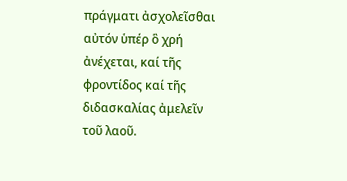πράγματι ἀσχολεῖσθαι αὐτόν ὑπέρ ὃ χρή ἀνέχεται, καί τῆς φροντίδος καί τῆς διδασκαλίας ἀμελεῖν τοῦ λαοῦ.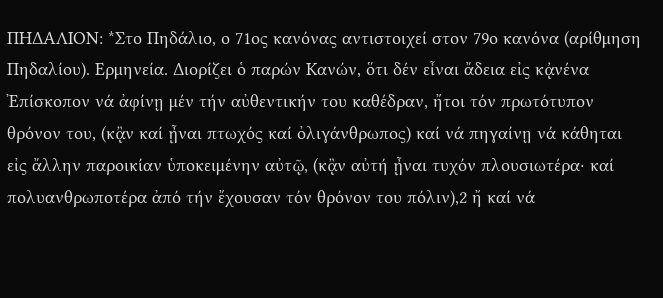ΠΗΔΑΛΙΟΝ: *Στο Πηδάλιο, ο 71ος κανόνας αντιστοιχεί στον 79ο κανόνα (αρίθμηση Πηδαλίου). Ερμηνεία. Διορίζει ὁ παρών Κανών, ὅτι δέν εἶναι ἄδεια εἰς κᾀνένα Ἐπίσκοπον νά ἀφίνῃ μέν τήν αὐθεντικήν του καθέδραν, ἤτοι τόν πρωτότυπον θρόνον του, (κᾂν καί ᾖναι πτωχός καί ὀλιγάνθρωπος) καί νά πηγαίνῃ νά κάθηται εἰς ἄλλην παροικίαν ὑποκειμένην αὐτῷ, (κᾂν αὐτή ᾖναι τυχόν πλουσιωτέρα∙ καί πολυανθρωποτέρα ἀπό τήν ἔχουσαν τόν θρόνον του πόλιν),2 ἤ καί νά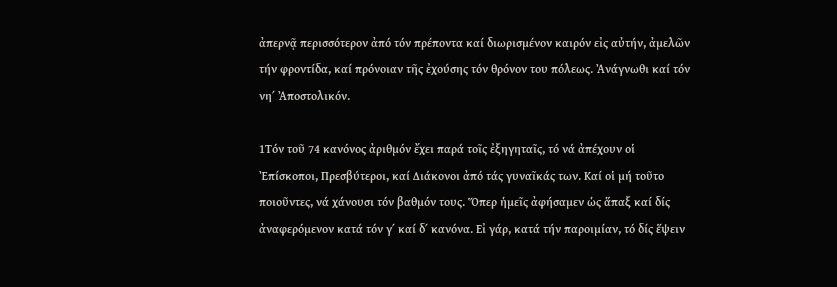ἀπερνᾷ περισσότερον ἀπό τόν πρέποντα καί διωρισμένον καιρόν εἰς αὐτήν, ἀμελῶν τήν φροντίδα, καί πρόνοιαν τῆς ἐχούσης τόν θρόνον του πόλεως. Ἀνάγνωθι καί τόν νη΄ Ἀποστολικόν.

1Τόν τοῦ 74 κανόνος ἀριθμόν ἔχει παρά τοῖς ἐξηγηταῖς, τό νά ἀπέχουν οἱ Ἐπίσκοποι, Πρεσβύτεροι, καί Διάκονοι ἀπό τάς γυναῖκάς των. Καί οἱ μή τοῦτο ποιοῦντες, νά χάνουσι τόν βαθμόν τους. Ὅπερ ἡμεῖς ἀφήσαμεν ὡς ἅπαξ καί δίς ἀναφερόμενον κατά τόν γ΄ καί δ΄ κανόνα. Εἰ γάρ, κατά τήν παροιμίαν, τό δίς ἕψειν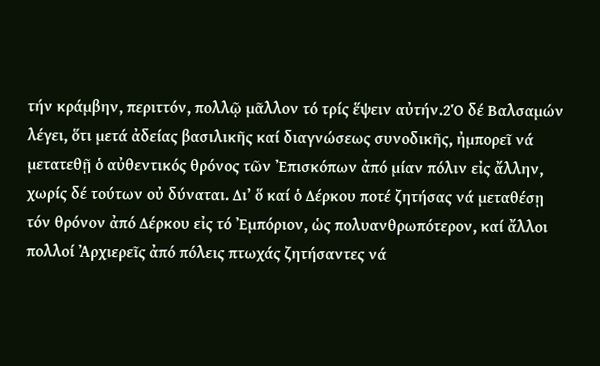τήν κράμβην, περιττόν, πολλῷ μᾶλλον τό τρίς ἕψειν αὐτήν.2Ὁ δέ Βαλσαμών λέγει, ὅτι μετά ἀδείας βασιλικῆς καί διαγνώσεως συνοδικῆς, ἠμπορεῖ νά μετατεθῇ ὁ αὐθεντικός θρόνος τῶν Ἐπισκόπων ἀπό μίαν πόλιν εἰς ἄλλην, χωρίς δέ τούτων οὐ δύναται. Δι’ ὅ καί ὁ Δέρκου ποτέ ζητήσας νά μεταθέσῃ τόν θρόνον ἀπό Δέρκου εἰς τό Ἐμπόριον, ὡς πολυανθρωπότερον, καί ἄλλοι πολλοί Ἀρχιερεῖς ἀπό πόλεις πτωχάς ζητήσαντες νά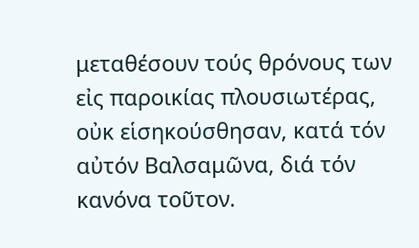μεταθέσουν τούς θρόνους των εἰς παροικίας πλουσιωτέρας, οὐκ εἱσηκούσθησαν, κατά τόν αὐτόν Βαλσαμῶνα, διά τόν κανόνα τοῦτον.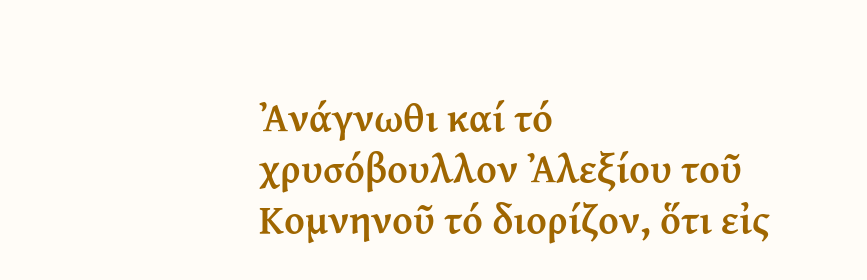Ἀνάγνωθι καί τό χρυσόβουλλον Ἀλεξίου τοῦ Κομνηνοῦ τό διορίζον, ὅτι εἰς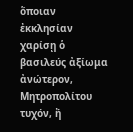ὅποιαν ἐκκλησίαν χαρίσῃ ὁ βασιλεύς ἀξίωμα ἀνώτερον, Μητροπολίτου τυχόν, ἤ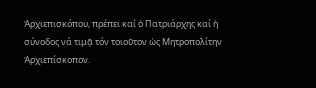Ἀρχιεπισκόπου, πρέπει καί ὁ Πατριάρχης καί ἡ σύνοδος νά τιμᾷ τόν τοιοῦτον ὡς Μητροπολίτην Ἀρχιεπίσκοπον.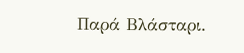Παρά Βλάσταρι.